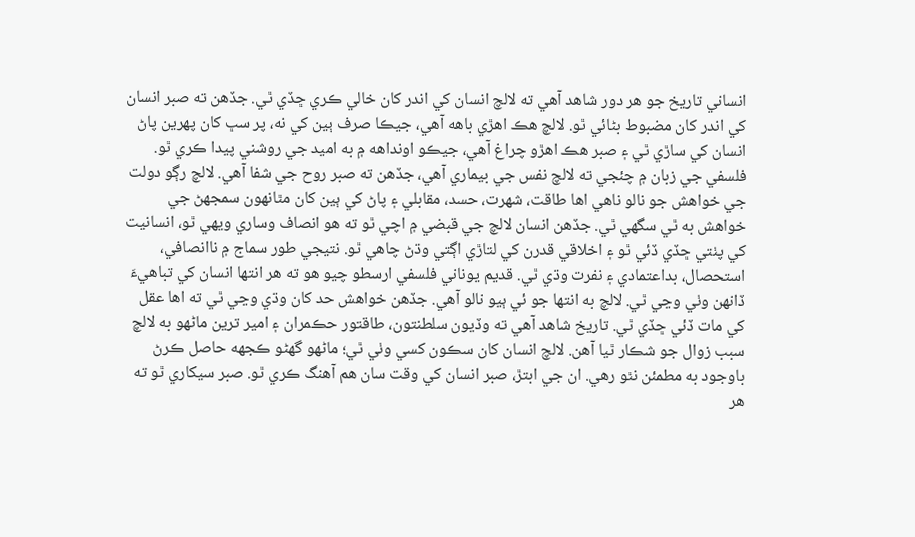انساني تاريخ جو هر دور شاهد آهي ته لالچ انسان کي اندر کان خالي ڪري ڇڏي ٿي. جڏهن ته صبر انسان کي اندر کان مضبوط بڻائي ٿو. لالچ هڪ اهڙي باهه آهي، جيڪا صرف ٻين کي نه، پر سڀ کان پهرين پاڻ انسان کي ساڙي ٿي ۽ صبر هڪ اهڙو چراغ آهي، جيڪو اونداهه ۾ به اميد جي روشني پيدا ڪري ٿو. فلسفي جي زبان ۾ چئجي ته لالچ نفس جي بيماري آهي، جڏهن ته صبر روح جي شفا آهي. لالچ رڳو دولت جي خواهش جو نالو ناهي اها طاقت، شهرت، حسد، مقابلي ۽ پاڻ کي ٻين کان مٿانهون سمجهڻ جي خواهش به ٿي سگهي ٿي. جڏهن انسان لالچ جي قبضي ۾ اچي ٿو ته هو انصاف وساري ويهي ٿو، انسانيت کي پٺتي ڇڏي ڏئي ٿو ۽ اخلاقي قدرن کي لتاڙي اڳتي وڌڻ چاهي ٿو. نتيجي طور سماج ۾ ناانصافي، استحصال، بداعتمادي ۽ نفرت وڌي ٿي. قديم يوناني فلسفي ارسطو چيو هو ته هر انتها انسان کي تباهيءَ ڏانهن وٺي وڃي ٿي. لالچ به انتها جو ئي ٻيو نالو آهي. جڏهن خواهش حد کان وڌي وڃي ٿي ته اها عقل کي مات ڏئي ڇڏي ٿي. تاريخ شاهد آهي ته وڏيون سلطنتون، طاقتور حڪمران ۽ امير ترين ماڻهو به لالچ سبب زوال جو شڪار ٿيا آهن. لالچ انسان کان سڪون کسي وٺي ٿي؛ ماڻهو گهڻو ڪجهه حاصل ڪرڻ باوجود به مطمئن نٿو رهي. ان جي ابتڙ، صبر انسان کي وقت سان هم آهنگ ڪري ٿو. صبر سيکاري ٿو ته هر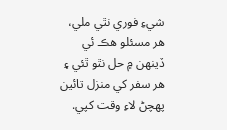شيءِ فوري نٿي ملي، هر مسئلو هڪ ئي ڏينهن ۾ حل نٿو ٿئي ۽ هر سفر کي منزل تائين پهچڻ لاءِ وقت کپي.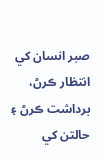صبر انسان کي انتظار ڪرڻ، برداشت ڪرڻ ۽ حالتن کي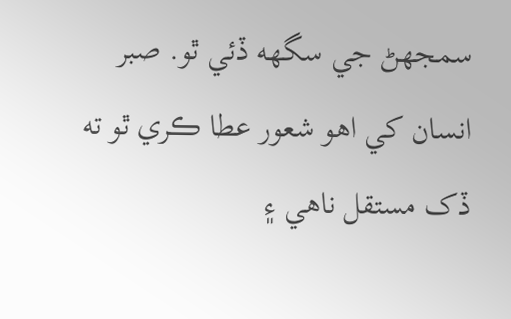سمجهڻ جي سگهه ڏئي ٿو. صبر انسان کي اهو شعور عطا ڪري ٿو ته ڏک مستقل ناهي ۽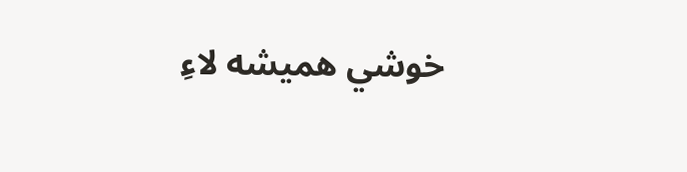خوشي هميشه لاءِ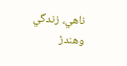ناهي، زندگي وهندڙ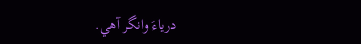درياءَ وانگر آهي.